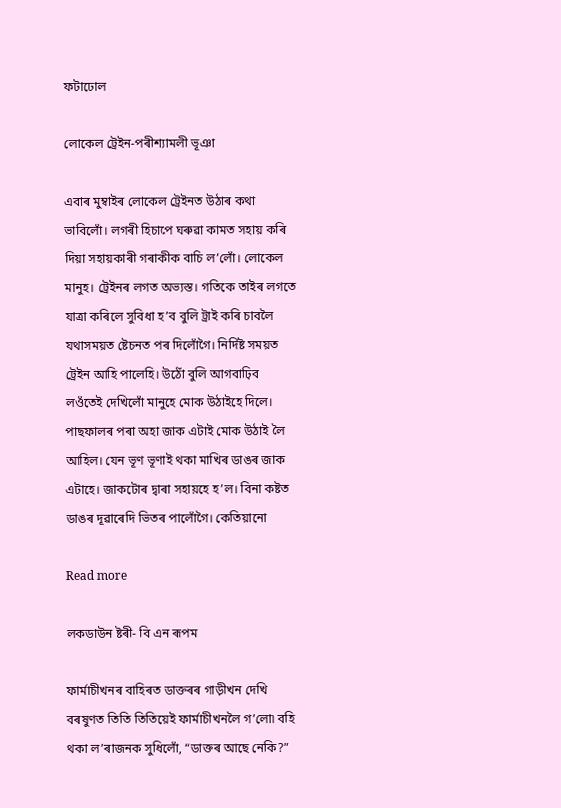ফটাঢোল

লোকেল ট্ৰেইন-পৰীশ্যামলী ভূঞা

এবাৰ মুম্বাইৰ লোকেল ট্ৰেইনত উঠাৰ কথা ভাবিলোঁ। লগৰী হিচাপে ঘৰুৱা কামত সহায় কৰি দিয়া সহায়কাৰী গৰাকীক বাচি ল’লোঁ। লোকেল মানুহ। ট্ৰেইনৰ লগত অভ‍্যস্ত। গতিকে তাইৰ লগতে যাত্ৰা কৰিলে সুবিধা হ’ব বুলি ট্ৰাই কৰি চাবলৈ যথাসময়ত ষ্টেচনত পৰ দিলোঁগৈ। নিৰ্দিষ্ট সময়ত ট্ৰেইন আহি পালেহি। উঠোঁ বুলি আগবাঢ়িব লওঁতেই দেখিলোঁ মানুহে মোক উঠাইহে দিলে। পাছফালৰ পৰা অহা জাক এটাই মোক উঠাই লৈ আহিল। যেন ভূণ ভূণাই থকা মাখিৰ ডাঙৰ জাক এটাহে। জাকটোৰ দ্বাৰা সহায়হে হ’ল। বিনা কষ্টত ডাঙৰ দূৱাৰেদি ভিতৰ পালোঁগৈ। কেতিয়ানো

Read more

লকডাউন ষ্টৰী- বি এন ৰূপম

ফাৰ্মাচীখনৰ বাহিৰত ডাক্তৰৰ গাড়ীখন দেখি বৰষুণত তিতি তিতিয়েই ফাৰ্মাচীখনলৈ গ’লো৷ বহি থকা ল’ৰাজনক সুধিলোঁ, “ডাক্তৰ আছে নেকি?”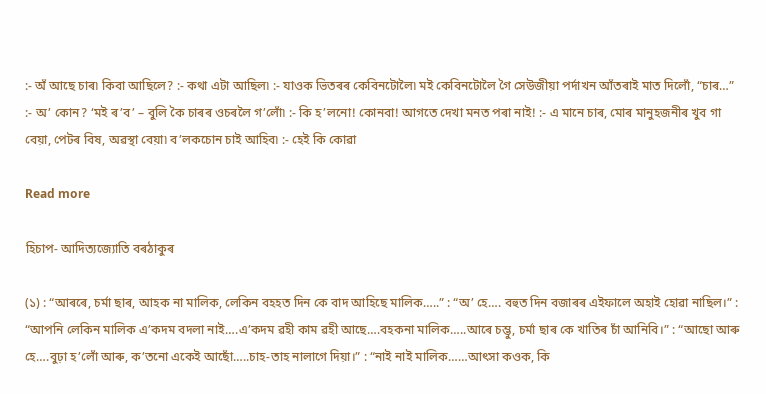:- অঁ আছে চাৰ৷ কিবা আছিলে? :- কথা এটা আছিল৷ :- যাওক ভিতৰৰ কেবিনটোলৈ৷ মই কেবিনটোলৈ গৈ সেউজীয়া পৰ্দাখন আঁতৰাই মাত দিলোঁ, “চাৰ…” :- অ’ কোন? ‘মই ৰ’ব’ – বুলি কৈ চাৰৰ ওচৰলৈ গ’লোঁ৷ :- কি হ’লনো! কোনবা! আগতে দেখা মনত পৰা নাই! :- এ মানে চাৰ, মোৰ মানুহজনীৰ খুব গা বেয়া, পেটৰ বিষ, অৱস্থা বেয়া৷ ব’লকচোন চাই আহিব৷ :- হেই কি কোৱা

Read more

হিচাপ- আদিত্যজ্যোতি বৰঠাকুৰ

(১) : “আৰৰে, চৰ্মা ছাৰ, আহক না মালিক, লেকিন বহহত দিন কে বাদ আহিছে মালিক…..” : “অ’ হে…. বহুত দিন বজাৰৰ এইফালে অহাই হোৱা নাছিল।” : “আপনি লেকিন মালিক এ’কদম বদলা নাই….এ’কদম ৱহী কাম ৱহী আছে….বহকনা মালিক…..আৰে চম্ভু, চৰ্মা ছাৰ কে খাতিৰ চাঁ আনিবি।” : “আছো আৰু হে….বুঢ়া হ’লোঁ আৰু, ক’তনো একেই আছোঁ…..চাহ-তাহ নালাগে দিয়া।” : “নাই নাই মালিক……আৎসা কওক, কি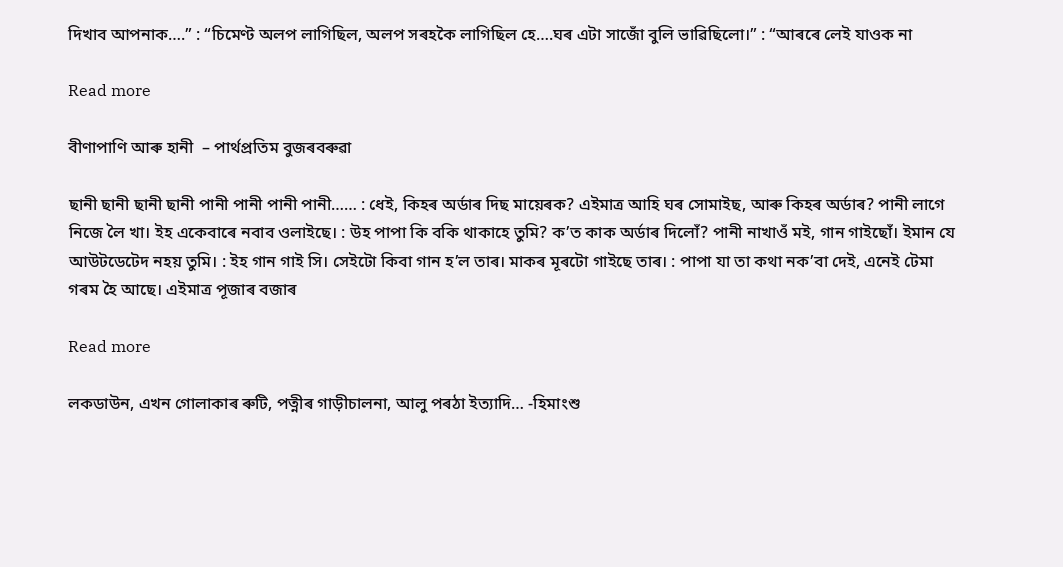দিখাব আপনাক….” : “চিমেণ্ট অলপ লাগিছিল, অলপ সৰহকৈ লাগিছিল হে….ঘৰ এটা সাজোঁ বুলি ভাৱিছিলো।” : “আৰৰে লেই যাওক না

Read more

বীণাপাণি আৰু হানী  – পাৰ্থপ্ৰতিম বুজৰবৰুৱা

ছানী ছানী ছানী ছানী পানী পানী পানী পানী…… : ধেই, কিহৰ অর্ডাৰ দিছ মায়েৰক? এইমাত্র আহি ঘৰ সোমাইছ, আৰু কিহৰ অর্ডাৰ? পানী লাগে নিজে লৈ খা। ইহ একেবাৰে নবাব ওলাইছে। : উহ পাপা কি বকি থাকাহে তুমি? ক’ত কাক অর্ডাৰ দিলোঁ‌? পানী নাখাওঁ‌ মই, গান গাইছোঁ‌। ইমান যে আউটডেটেদ নহয় তুমি। : ইহ গান গাই সি। সেইটো কিবা গান হ’ল তাৰ। মাকৰ মূৰটো গাইছে তাৰ। : পাপা যা তা কথা নক’বা দেই, এনেই টেমা গৰম হৈ আছে। এইমাত্র পূজাৰ বজাৰ

Read more

লকডাউন, এখন গোলাকাৰ ৰুটি, পত্নীৰ গাড়ীচালনা, আলু পৰঠা ইত্যাদি… -হিমাংশু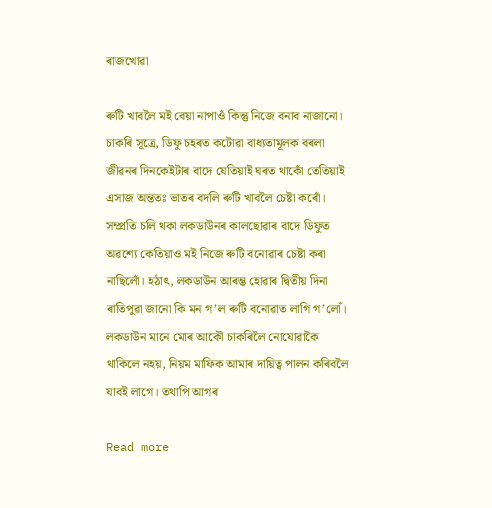ৰাজখোৱা

ৰুটি খাবলৈ মই বেয়া নাপাওঁ কিন্তু নিজে বনাব নাজানো। চাকৰি সূত্ৰে, ডিফু চহৰত কটোৱা বাধ্যতামূলক বৰলা জীৱনৰ দিনকেইটাৰ বাদে যেতিয়াই ঘৰত থাকোঁ তেতিয়াই এসাজ অন্ততঃ ভাতৰ বদলি ৰুটি খাবলৈ চেষ্টা কৰোঁ। সম্প্ৰতি চলি থকা লকডাউনৰ কালছোৱাৰ বাদে ডিফুত অৱশ্যে কেতিয়াও মই নিজে ৰুটি বনোৱাৰ চেষ্টা কৰা নাছিলোঁ। হঠাৎ, লকডাউন আৰম্ভ হোৱাৰ দ্বিতীয় দিনা ৰাতিপুৱা জানো কি মন গ’ল ৰুটি বনোৱাত লাগি গ’লোঁ‌। লকডাউন মানে মোৰ আকৌ চাকৰিলৈ নোযোৱাকৈ থাকিলে নহয়, নিয়ম মাফিক আমাৰ দায়িত্ব পালন কৰিবলৈ যাবই লাগে। তথাপি আগৰ

Read more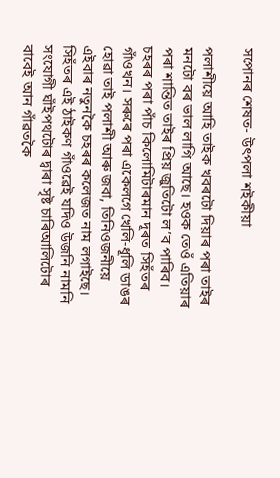সপোনৰ শেষত- উৎপলা শইকীয়া

পলাশীয়ে আহি তাইক খবৰটো দিয়াৰ পৰা তাইৰ মনটো বৰ ভাল লাগি আছে। হওক তেওঁ এতিয়াৰ পৰা শান্তিত তাইৰ প্ৰিয় জুতিটো ল’ব পাৰিব। চহৰৰ পৰা পাঁচ কিলোমিটাৰমান দূৰত সিহঁতৰ গাঁওখন। সৰুৰে পৰা একেলগে খেলি-ধূলি ডাঙৰ হোৱা তাই পলাশী আৰু জবা, তিনিওজনীয়ে এইবাৰ নতুনকৈ চহৰৰ কলেজত নাম লগাইছে। সিহঁতৰ এই ঠাইকণ গাঁওৱেই যদিও উজনি নামনি সংযোগী ঘাঁইপথটোৰ দ্বাৰা সৃষ্ট চাৰিআলিটোৰ বাবেই আন গাঁৱতকৈ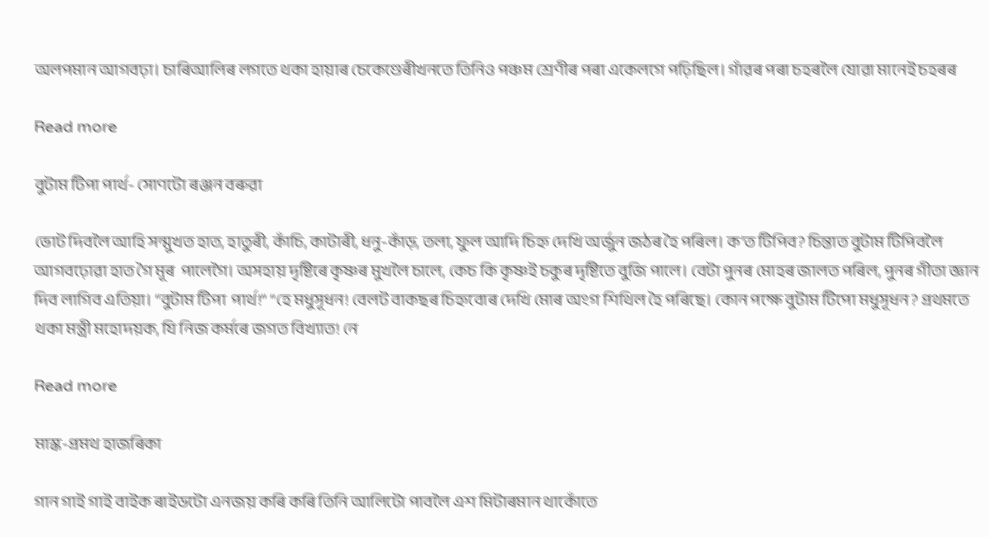অলপমান আগবঢ়া। চাৰিআলিৰ লগতে থকা হায়াৰ চেকেণ্ডেৰীখনতে তিনিও পঞ্চম শ্ৰেণীৰ পৰা একেলগে পঢ়িছিল। গাঁৱৰ পৰা চহৰলৈ যোৱা মানেই চহৰৰ

Read more

বুটাম টিপা পাৰ্থ- সোণটো ৰঞ্জন বৰুৱা

ভোট দিবলৈ আহি সন্মুখত হাত, হাতুৰী, কাঁচি, কাটাৰী, ধনু-কাঁড়, তলা, ফুল আদি চিহ্ন দেখি অৰ্জুন জঠৰ হৈ পৰিল। ক’ত টিপিব? চিন্তাত বুটাম টিপিবলৈ আগবঢ়োৱা হাত গৈ মূৰ  পালেগৈ। অসহায় দৃষ্টিৰে কৃষ্ণৰ মুখলৈ চালে, কেচ কি কৃষ্ণই চকুৰ দৃষ্টিতে বুজি পালে। বেটা পুনৰ মোহৰ জালত পৰিল, পুনৰ গীতা জ্ঞান দিব লাগিব এতিয়া। “বুটাম টিপা  পাৰ্থ!” “হে মধুসূধন! বেলট বাকছৰ চিহ্নবোৰ দেখি মোৰ অংগ শিথিল হৈ পৰিছে। কোন পক্ষে বুটাম টিপো মধুসূধন? প্ৰথমতে থকা মন্ত্রী মহোদয়ক, যি নিজ কৰ্মৰে জগত বিখ্যাত! নে

Read more

মাস্ক-প্ৰমথ হাজৰিকা

গান গাই গাই বাইক ৰাইডটো এনজয় কৰি কৰি তিনি আলিটো পাবলৈ এশ মিটাৰমান থাকোঁতে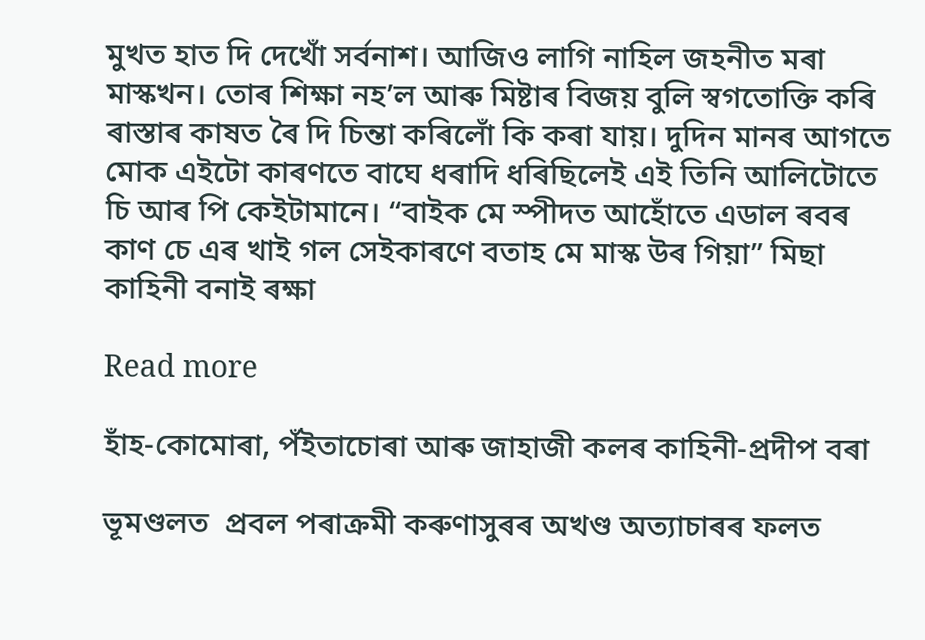মুখত হাত দি দেখোঁ সৰ্বনাশ। আজিও লাগি নাহিল জহনীত মৰা মাস্কখন। তোৰ শিক্ষা নহ’ল আৰু মিষ্টাৰ বিজয় বুলি স্বগতোক্তি কৰি ৰাস্তাৰ কাষত ৰৈ দি চিন্তা কৰিলোঁ কি কৰা যায়। দুদিন মানৰ আগতে মোক এইটো কাৰণতে বাঘে ধৰাদি ধৰিছিলেই এই তিনি আলিটোতে চি আৰ পি কেইটামানে। “বাইক মে স্পীদত আহোঁতে এডাল ৰবৰ কাণ চে এৰ খাই গল সেইকাৰণে বতাহ মে মাস্ক উৰ গিয়া” মিছা কাহিনী বনাই ৰক্ষা

Read more

হাঁহ-কোমোৰা, পঁ‌ইতাচোৰা আৰু জাহাজী কলৰ কাহিনী-প্ৰদীপ বৰা

ভূমণ্ডলত  প্ৰবল পৰাক্ৰমী কৰুণাসুৰৰ অখণ্ড অত্যাচাৰৰ ফলত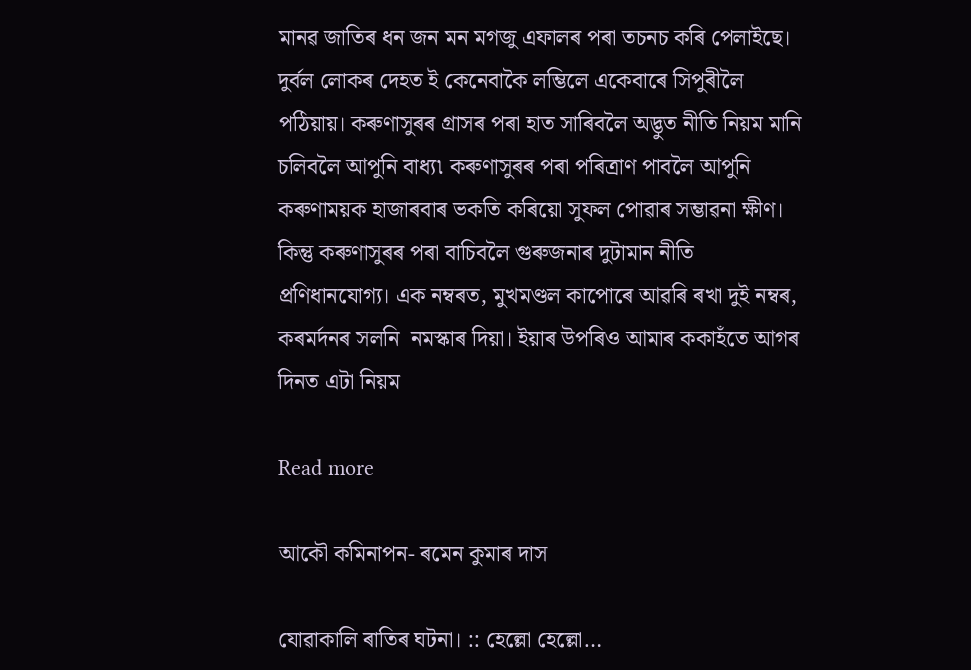মানৱ জাতিৰ ধন জন মন মগজু এফালৰ পৰা তচনচ কৰি পেলাইছে। দুৰ্বল লোকৰ দেহত ই কেনেবাকৈ লম্ভিলে একেবাৰে সিপুৰীলৈ পঠিয়ায়। কৰুণাসুৰৰ গ্ৰাসৰ পৰা হাত সাৰিবলৈ অদ্ভুত নীতি নিয়ম মানি চলিবলৈ আপুনি বাধ্য৷ কৰুণাসুৰৰ পৰা পৰিত্ৰাণ পাবলৈ আপুনি কৰুণাময়ক হাজাৰবাৰ ভকতি কৰিয়ো সুফল পোৱাৰ সম্ভাৱনা ক্ষীণ। কিন্তু কৰুণাসুৰৰ পৰা বাচিবলৈ গুৰুজনাৰ দুটামান নীতি প্ৰণিধানযোগ্য। এক নম্বৰত, মুখমণ্ডল কাপোৰে আৱৰি ৰখা দুই নম্বৰ, কৰমৰ্দনৰ সলনি  নমস্কাৰ দিয়া। ইয়াৰ উপৰিও আমাৰ ককাহঁতে আগৰ দিনত এটা নিয়ম

Read more

আকৌ কমিনাপন- ৰমেন কুমাৰ দাস

যোৱাকালি ৰাতিৰ ঘটনা। :: হেল্লো হেল্লো…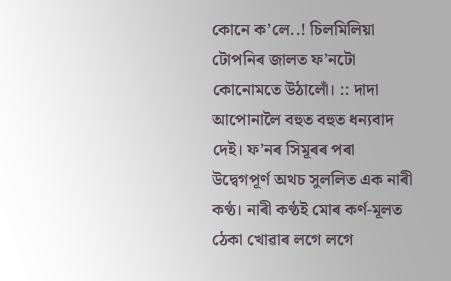কোনে ক’লে..! চিলমিলিয়া টোপনিৰ জালত ফ’নটো কোনোমতে উঠালোঁ। :: দাদা আপোনালৈ বহুত বহুত ধন্যবাদ দেই। ফ’নৰ সিমূৰৰ পৰা উদ্বেগপূৰ্ণ অথচ সুললিত এক নাৰী কণ্ঠ। নাৰী কণ্ঠই মোৰ কৰ্ণ-মূলত ঠেকা খোৱাৰ লগে লগে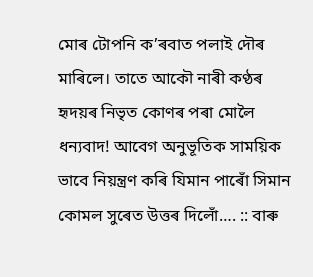মোৰ টোপনি ক’ৰবাত পলাই দৌৰ মাৰিলে। তাতে আকৌ নাৰী কণ্ঠৰ হৃদয়ৰ নিভৃত কোণৰ পৰা মোলৈ ধন্যবাদ! আবেগ অনুভূতিক সাময়িক ভাবে নিয়ন্ত্ৰণ কৰি যিমান পাৰোঁ সিমান কোমল সুৰেত উত্তৰ দিলোঁ…. :: বাৰু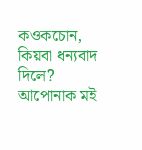কওকচোন, কিয়বা ধন্যবাদ দিলে? আপোনাক মই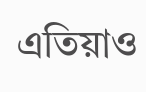এতিয়াও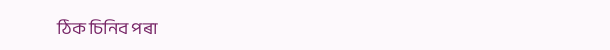ঠিক চিনিব পৰা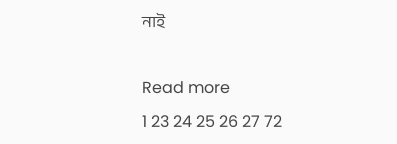নাই

Read more
1 23 24 25 26 27 72